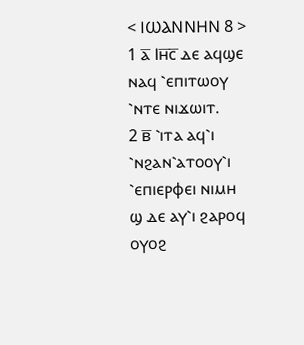< ⲒⲰⲀⲚⲚⲎⲚ 8 >
1 ⲁ̅ Ⲓⲏ̅ⲥ̅ ⲇⲉ ⲁϥϣⲉ ⲛⲁϥ ⳿ⲉⲡⲓⲧⲱⲟⲩ ⳿ⲛⲧⲉ ⲛⲓϫⲱⲓⲧ.
2 ⲃ̅ ⳿ⲓⲧⲁ ⲁϥ⳿ⲓ ⳿ⲛϩⲁⲛ⳿ⲁⲧⲟⲟⲩ⳿ⲓ ⳿ⲉⲡⲓⲉⲣⲫⲉⲓ ⲛⲓⲙⲏ ϣ ⲇⲉ ⲁⲩ⳿ⲓ ϩⲁⲣⲟϥ ⲟⲩⲟϩ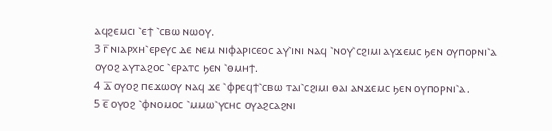ⲁϥϩⲉⲙⲥⲓ ⳿ⲉϯ ⳿ⲥⲃⲱ ⲛⲱⲟⲩ.
3 ⲅ̅ ⲛⲓⲁⲣⲭⲏ⳿ⲉⲣⲉⲩⲥ ⲇⲉ ⲛⲉⲙ ⲛⲓⲫⲁⲣⲓⲥⲉⲟⲥ ⲁⲩ⳿ⲓⲛⲓ ⲛⲁϥ ⳿ⲛⲟⲩ⳿ⲥϩⲓⲙⲓ ⲁⲩϫⲉⲙⲥ ϧⲉⲛ ⲟⲩⲡⲟⲣⲛⲓ⳿ⲁ ⲟⲩⲟϩ ⲁⲩⲧⲁϩⲟⲥ ⳿ⲉⲣⲁⲧⲥ ϧⲉⲛ ⳿ⲑⲙⲏϯ.
4 ⲇ̅ ⲟⲩⲟϩ ⲡⲉϫⲱⲟⲩ ⲛⲁϥ ϫⲉ ⳿ⲫⲣⲉϥϯ⳿ⲥⲃⲱ ⲧⲁⲓ⳿ⲥϩⲓⲙⲓ ⲑⲁⲓ ⲁⲛϫⲉⲙⲥ ϧⲉⲛ ⲟⲩⲡⲟⲣⲛⲓ⳿ⲁ.
5 ⲉ̅ ⲟⲩⲟϩ ⳿ⲫⲛⲟⲙⲟⲥ ⳿ⲙⲙⲱ⳿ⲩⲥⲏⲥ ⲟⲩⲁϩⲥⲁϩⲛⲓ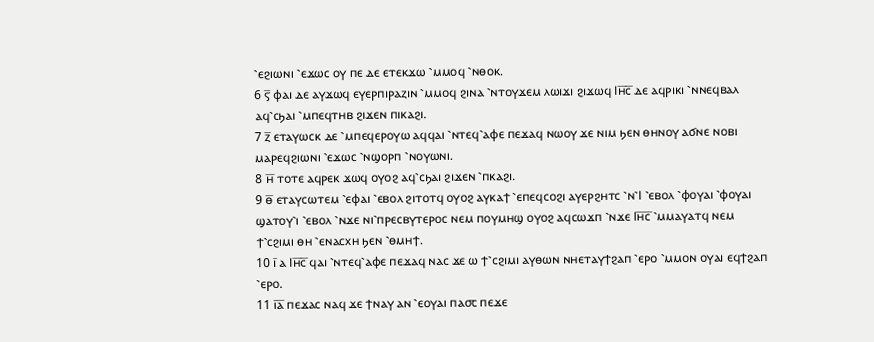⳿ⲉϩⲓⲱⲛⲓ ⳿ⲉϫⲱⲥ ⲟⲩ ⲡⲉ ⲇⲉ ⲉⲧⲉⲕϫⲱ ⳿ⲙⲙⲟϥ ⳿ⲛⲑⲟⲕ.
6 ⲋ̅ ⲫⲁⲓ ⲇⲉ ⲁⲩϫⲱϥ ⲉⲩⲉⲣⲡⲓⲣⲁⲍⲓⲛ ⳿ⲙⲙⲟϥ ϩⲓⲛⲁ ⳿ⲛⲧⲟⲩϫⲉⲙ ⲗⲱⲓϫⲓ ϩⲓϫⲱϥ Ⲓⲏ̅ⲥ̅ ⲇⲉ ⲁϥⲣⲓⲕⲓ ⳿ⲛⲛⲉϥⲃⲁⲗ ⲁϥ⳿ⲥϧⲁⲓ ⳿ⲙⲡⲉϥⲧⲏⲃ ϩⲓϫⲉⲛ ⲡⲓⲕⲁϩⲓ.
7 ⲍ̅ ⲉⲧⲁⲩⲱⲥⲕ ⲇⲉ ⳿ⲙⲡⲉϥⲉⲣⲟⲩⲱ ⲁϥϥⲁⲓ ⳿ⲛⲧⲉϥ⳿ⲁⲫⲉ ⲡⲉϫⲁϥ ⲛⲱⲟⲩ ϫⲉ ⲛⲓⲙ ϧⲉⲛ ⲑⲏⲛⲟⲩ ⲁϭⲛⲉ ⲛⲟⲃⲓ ⲙⲁⲣⲉϥϩⲓⲱⲛⲓ ⳿ⲉϫⲱⲥ ⳿ⲛϣⲟⲣⲡ ⳿ⲛⲟⲩⲱⲛⲓ.
8 ⲏ̅ ⲧⲟⲧⲉ ⲁϥⲣⲉⲕ ϫⲱϥ ⲟⲩⲟϩ ⲁϥ⳿ⲥϧⲁⲓ ϩⲓϫⲉⲛ ⳿ⲡⲕⲁϩⲓ.
9 ⲑ̅ ⲉⲧⲁⲩⲥⲱⲧⲉⲙ ⳿ⲉⲫⲁⲓ ⳿ⲉⲃⲟⲗ ϩⲓⲧⲟⲧϥ ⲟⲩⲟϩ ⲁⲩⲕⲁϯ ⳿ⲉⲡⲉϥⲥⲟϩⲓ ⲁⲩⲉⲣϩⲏⲧⲥ ⳿ⲛ⳿Ⲓ ⳿ⲉⲃⲟⲗ ⳿ⲫⲟⲩⲁⲓ ⳿ⲫⲟⲩⲁⲓ ϣⲁⲧⲟⲩ⳿ⲓ ⳿ⲉⲃⲟⲗ ⳿ⲛϫⲉ ⲛⲓ⳿ⲡⲣⲉⲥⲃⲩⲧⲉⲣⲟⲥ ⲛⲉⲙ ⲡⲟⲩⲙⲏϣ ⲟⲩⲟϩ ⲁϥⲥⲱϫⲡ ⳿ⲛϫⲉ Ⲓⲏ̅ⲥ̅ ⳿ⲙⲙⲁⲩⲁⲧϥ ⲛⲉⲙ ϯ⳿ⲥϩⲓⲙⲓ ⲑⲏ ⳿ⲉⲛⲁⲥⲭⲏ ϧⲉⲛ ⳿ⲑⲙⲏϯ.
10 ⲓ̅ ⲁ Ⲓⲏ̅ⲥ̅ ϥⲁⲓ ⳿ⲛⲧⲉϥ⳿ⲁⲫⲉ ⲡⲉϫⲁϥ ⲛⲁⲥ ϫⲉ ⲱ ϯ⳿ⲥϩⲓⲙⲓ ⲁⲩⲑⲱⲛ ⲛⲏⲉⲧⲁⲩϯϩⲁⲡ ⳿ⲉⲣⲟ ⳿ⲙⲙⲟⲛ ⲟⲩⲁⲓ ⲉϥϯϩⲁⲡ ⳿ⲉⲣⲟ.
11 ⲓ̅ⲁ̅ ⲡⲉϫⲁⲥ ⲛⲁϥ ϫⲉ ϯⲛⲁⲩ ⲁⲛ ⳿ⲉⲟⲩⲁⲓ ⲡⲁ⳪ ⲡⲉϫⲉ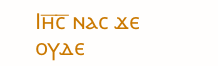Ⲓⲏ̅ⲥ̅ ⲛⲁⲥ ϫⲉ ⲟⲩⲇⲉ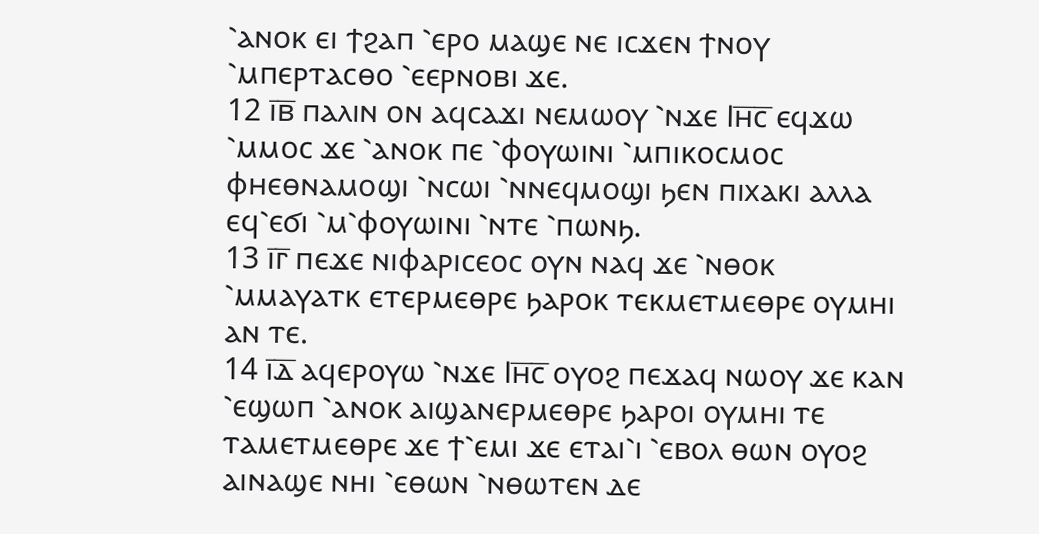⳿ⲁⲛⲟⲕ ⲉⲓ ϯϩⲁⲡ ⳿ⲉⲣⲟ ⲙⲁϣⲉ ⲛⲉ ⲓⲥϫⲉⲛ ϯⲛⲟⲩ ⳿ⲙⲡⲉⲣⲧⲁⲥⲑⲟ ⳿ⲉⲉⲣⲛⲟⲃⲓ ϫⲉ.
12 ⲓ̅ⲃ̅ ⲡⲁⲗⲓⲛ ⲟⲛ ⲁϥⲥⲁϫⲓ ⲛⲉⲙⲱⲟⲩ ⳿ⲛϫⲉ Ⲓⲏ̅ⲥ̅ ⲉϥϫⲱ ⳿ⲙⲙⲟⲥ ϫⲉ ⳿ⲁⲛⲟⲕ ⲡⲉ ⳿ⲫⲟⲩⲱⲓⲛⲓ ⳿ⲙⲡⲓⲕⲟⲥⲙⲟⲥ ⲫⲏⲉⲑⲛⲁⲙⲟϣⲓ ⳿ⲛⲥⲱⲓ ⳿ⲛⲛⲉϥⲙⲟϣⲓ ϧⲉⲛ ⲡⲓⲭⲁⲕⲓ ⲁⲗⲗⲁ ⲉϥ⳿ⲉϭⲓ ⳿ⲙ⳿ⲫⲟⲩⲱⲓⲛⲓ ⳿ⲛⲧⲉ ⳿ⲡⲱⲛϧ.
13 ⲓ̅ⲅ̅ ⲡⲉϫⲉ ⲛⲓⲫⲁⲣⲓⲥⲉⲟⲥ ⲟⲩⲛ ⲛⲁϥ ϫⲉ ⳿ⲛⲑⲟⲕ ⳿ⲙⲙⲁⲩⲁⲧⲕ ⲉⲧⲉⲣⲙⲉⲑⲣⲉ ϧⲁⲣⲟⲕ ⲧⲉⲕⲙⲉⲧⲙⲉⲑⲣⲉ ⲟⲩⲙⲏⲓ ⲁⲛ ⲧⲉ.
14 ⲓ̅ⲇ̅ ⲁϥⲉⲣⲟⲩⲱ ⳿ⲛϫⲉ Ⲓⲏ̅ⲥ̅ ⲟⲩⲟϩ ⲡⲉϫⲁϥ ⲛⲱⲟⲩ ϫⲉ ⲕⲁⲛ ⳿ⲉϣⲱⲡ ⳿ⲁⲛⲟⲕ ⲁⲓϣⲁⲛⲉⲣⲙⲉⲑⲣⲉ ϧⲁⲣⲟⲓ ⲟⲩⲙⲏⲓ ⲧⲉ ⲧⲁⲙⲉⲧⲙⲉⲑⲣⲉ ϫⲉ ϯ⳿ⲉⲙⲓ ϫⲉ ⲉⲧⲁⲓ⳿ⲓ ⳿ⲉⲃⲟⲗ ⲑⲱⲛ ⲟⲩⲟϩ ⲁⲓⲛⲁϣⲉ ⲛⲏⲓ ⳿ⲉⲑⲱⲛ ⳿ⲛⲑⲱⲧⲉⲛ ⲇⲉ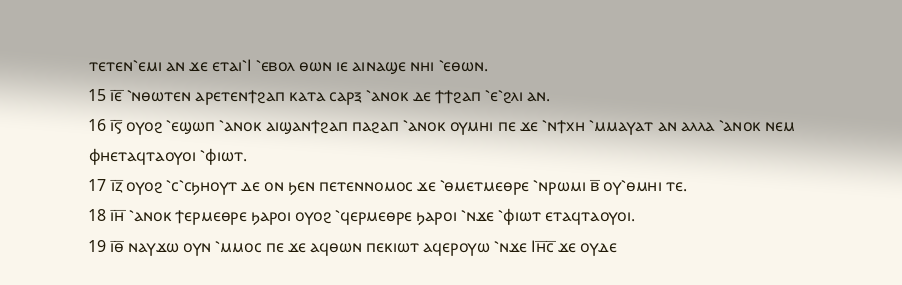ⲧⲉⲧⲉⲛ⳿ⲉⲙⲓ ⲁⲛ ϫⲉ ⲉⲧⲁⲓ⳿Ⲓ ⳿ⲉⲃⲟⲗ ⲑⲱⲛ ⲓⲉ ⲁⲓⲛⲁϣⲉ ⲛⲏⲓ ⳿ⲉⲑⲱⲛ.
15 ⲓ̅ⲉ̅ ⳿ⲛⲑⲱⲧⲉⲛ ⲁⲣⲉⲧⲉⲛϯϩⲁⲡ ⲕⲁⲧⲁ ⲥⲁⲣⲝ ⳿ⲁⲛⲟⲕ ⲇⲉ ϯϯϩⲁⲡ ⳿ⲉ⳿ϩⲗⲓ ⲁⲛ.
16 ⲓ̅ⲋ̅ ⲟⲩⲟϩ ⳿ⲉϣⲱⲡ ⳿ⲁⲛⲟⲕ ⲁⲓϣⲁⲛϯϩⲁⲡ ⲡⲁϩⲁⲡ ⳿ⲁⲛⲟⲕ ⲟⲩⲙⲏⲓ ⲡⲉ ϫⲉ ⳿ⲛϯⲭⲏ ⳿ⲙⲙⲁⲩⲁⲧ ⲁⲛ ⲁⲗⲗⲁ ⳿ⲁⲛⲟⲕ ⲛⲉⲙ ⲫⲏⲉⲧⲁϥⲧⲁⲟⲩⲟⲓ ⳿ⲫⲓⲱⲧ.
17 ⲓ̅ⲍ̅ ⲟⲩⲟϩ ⳿ⲥ⳿ⲥϧⲏⲟⲩⲧ ⲇⲉ ⲟⲛ ϧⲉⲛ ⲡⲉⲧⲉⲛⲛⲟⲙⲟⲥ ϫⲉ ⳿ⲑⲙⲉⲧⲙⲉⲑⲣⲉ ⳿ⲛⲣⲱⲙⲓ ⲃ̅ ⲟⲩ⳿ⲑⲙⲏⲓ ⲧⲉ.
18 ⲓ̅ⲏ̅ ⳿ⲁⲛⲟⲕ ϯⲉⲣⲙⲉⲑⲣⲉ ϧⲁⲣⲟⲓ ⲟⲩⲟϩ ⳿ϥⲉⲣⲙⲉⲑⲣⲉ ϧⲁⲣⲟⲓ ⳿ⲛϫⲉ ⳿ⲫⲓⲱⲧ ⲉⲧⲁϥⲧⲁⲟⲩⲟⲓ.
19 ⲓ̅ⲑ̅ ⲛⲁⲩϫⲱ ⲟⲩⲛ ⳿ⲙⲙⲟⲥ ⲡⲉ ϫⲉ ⲁϥⲑⲱⲛ ⲡⲉⲕⲓⲱⲧ ⲁϥⲉⲣⲟⲩⲱ ⳿ⲛϫⲉ Ⲓⲏ̅ⲥ̅ ϫⲉ ⲟⲩⲇⲉ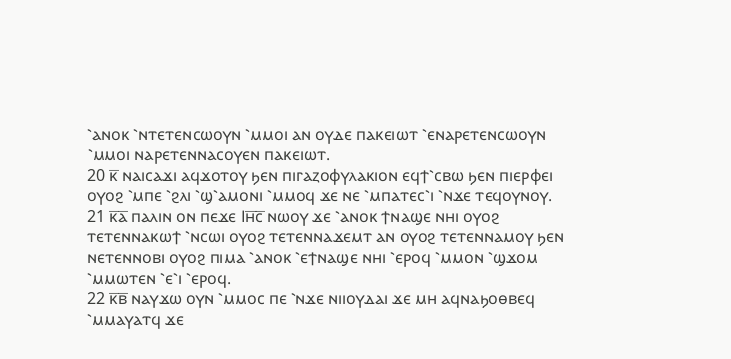⳿ⲁⲛⲟⲕ ⳿ⲛⲧⲉⲧⲉⲛⲥⲱⲟⲩⲛ ⳿ⲙⲙⲟⲓ ⲁⲛ ⲟⲩⲇⲉ ⲡⲁⲕⲉⲓⲱⲧ ⳿ⲉⲛⲁⲣⲉⲧⲉⲛⲥⲱⲟⲩⲛ ⳿ⲙⲙⲟⲓ ⲛⲁⲣⲉⲧⲉⲛⲛⲁⲥⲟⲩⲉⲛ ⲡⲁⲕⲉⲓⲱⲧ.
20 ⲕ̅ ⲛⲁⲓⲥⲁϫⲓ ⲁϥϫⲟⲧⲟⲩ ϧⲉⲛ ⲡⲓⲅⲁⲍⲟⲫⲩⲗⲁⲕⲓⲟⲛ ⲉϥϯ⳿ⲥⲃⲱ ϧⲉⲛ ⲡⲓⲉⲣⲫⲉⲓ ⲟⲩⲟϩ ⳿ⲙⲡⲉ ⳿ϩⲗⲓ ⳿ϣ⳿ⲁⲙⲟⲛⲓ ⳿ⲙⲙⲟϥ ϫⲉ ⲛⲉ ⳿ⲙⲡⲁⲧⲉⲥ⳿ⲓ ⳿ⲛϫⲉ ⲧⲉϥⲟⲩⲛⲟⲩ.
21 ⲕ̅ⲁ̅ ⲡⲁⲗⲓⲛ ⲟⲛ ⲡⲉϫⲉ Ⲓⲏ̅ⲥ̅ ⲛⲱⲟⲩ ϫⲉ ⳿ⲁⲛⲟⲕ ϯⲛⲁϣⲉ ⲛⲏⲓ ⲟⲩⲟϩ ⲧⲉⲧⲉⲛⲛⲁⲕⲱϯ ⳿ⲛⲥⲱⲓ ⲟⲩⲟϩ ⲧⲉⲧⲉⲛⲛⲁϫⲉⲙⲧ ⲁⲛ ⲟⲩⲟϩ ⲧⲉⲧⲉⲛⲛⲁⲙⲟⲩ ϧⲉⲛ ⲛⲉⲧⲉⲛⲛⲟⲃⲓ ⲟⲩⲟϩ ⲡⲓⲙⲁ ⳿ⲁⲛⲟⲕ ⳿ⲉϯⲛⲁϣⲉ ⲛⲏⲓ ⳿ⲉⲣⲟϥ ⳿ⲙⲙⲟⲛ ⳿ϣϫⲟⲙ ⳿ⲙⲙⲱⲧⲉⲛ ⳿ⲉ⳿ⲓ ⳿ⲉⲣⲟϥ.
22 ⲕ̅ⲃ̅ ⲛⲁⲩϫⲱ ⲟⲩⲛ ⳿ⲙⲙⲟⲥ ⲡⲉ ⳿ⲛϫⲉ ⲛⲓⲓⲟⲩⲇⲁⲓ ϫⲉ ⲙⲏ ⲁϥⲛⲁϧⲟⲑⲃⲉϥ ⳿ⲙⲙⲁⲩⲁⲧϥ ϫⲉ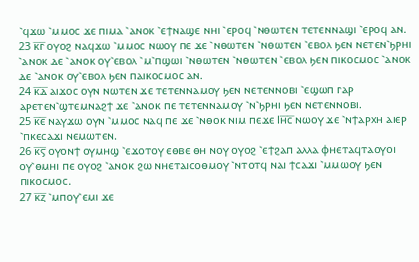⳿ϥϫⲱ ⳿ⲙⲙⲟⲥ ϫⲉ ⲡⲓⲙⲁ ⳿ⲁⲛⲟⲕ ⳿ⲉϯⲛⲁϣⲉ ⲛⲏⲓ ⳿ⲉⲣⲟϥ ⳿ⲛⲑⲱⲧⲉⲛ ⲧⲉⲧⲉⲛⲛⲁϣⲓ ⳿ⲉⲣⲟϥ ⲁⲛ.
23 ⲕ̅ⲅ̅ ⲟⲩⲟϩ ⲛⲁϥϫⲱ ⳿ⲙⲙⲟⲥ ⲛⲱⲟⲩ ⲡⲉ ϫⲉ ⳿ⲛⲑⲱⲧⲉⲛ ⳿ⲛⲑⲱⲧⲉⲛ ⳿ⲉⲃⲟⲗ ϧⲉⲛ ⲛⲉⲧⲉⲛ⳿ϧⲣⲏⲓ ⳿ⲁⲛⲟⲕ ⲇⲉ ⳿ⲁⲛⲟⲕ ⲟⲩ⳿ⲉⲃⲟⲗ ⳿ⲙ⳿ⲡϣⲱⲓ ⳿ⲛⲑⲱⲧⲉⲛ ⳿ⲛⲑⲱⲧⲉⲛ ⳿ⲉⲃⲟⲗ ϧⲉⲛ ⲡⲓⲕⲟⲥⲙⲟⲥ ⳿ⲁⲛⲟⲕ ⲇⲉ ⳿ⲁⲛⲟⲕ ⲟⲩ⳿ⲉⲃⲟⲗ ϧⲉⲛ ⲡⲁⲓⲕⲟⲥⲙⲟⲥ ⲁⲛ.
24 ⲕ̅ⲇ̅ ⲁⲓϫⲟⲥ ⲟⲩⲛ ⲛⲱⲧⲉⲛ ϫⲉ ⲧⲉⲧⲉⲛⲛⲁⲙⲟⲩ ϧⲉⲛ ⲛⲉⲧⲉⲛⲛⲟⲃⲓ ⳿ⲉϣⲱⲡ ⲅⲁⲣ ⲁⲣⲉⲧⲉⲛ⳿ϣⲧⲉⲙⲛⲁϩϯ ϫⲉ ⳿ⲁⲛⲟⲕ ⲡⲉ ⲧⲉⲧⲉⲛⲛⲁⲙⲟⲩ ⳿ⲛ⳿ϧⲣⲏⲓ ϧⲉⲛ ⲛⲉⲧⲉⲛⲛⲟⲃⲓ.
25 ⲕ̅ⲉ̅ ⲛⲁⲩϫⲱ ⲟⲩⲛ ⳿ⲙⲙⲟⲥ ⲛⲁϥ ⲡⲉ ϫⲉ ⳿ⲛⲑⲟⲕ ⲛⲓⲙ ⲡⲉϫⲉ Ⲓⲏ̅ⲥ̅ ⲛⲱⲟⲩ ϫⲉ ⳿ⲛϯⲁⲣⲭⲏ ⲁⲓⲉⲣ ⳿ⲡⲕⲉⲥⲁϫⲓ ⲛⲉⲙⲱⲧⲉⲛ.
26 ⲕ̅ⲋ̅ ⲟⲩⲟⲛϯ ⲟⲩⲙⲏϣ ⳿ⲉϫⲟⲧⲟⲩ ⲉⲑⲃⲉ ⲑⲏ ⲛⲟⲩ ⲟⲩⲟϩ ⳿ⲉϯϩⲁⲡ ⲁⲗⲗⲁ ⲫⲏⲉⲧⲁϥⲧⲁⲟⲩⲟⲓ ⲟⲩ⳿ⲑⲙⲏⲓ ⲡⲉ ⲟⲩⲟϩ ⳿ⲁⲛⲟⲕ ϩⲱ ⲛⲏⲉⲧⲁⲓⲥⲟⲑⲙⲟⲩ ⳿ⲛⲧⲟⲧϥ ⲛⲁⲓ ϯⲥⲁϫⲓ ⳿ⲙⲙⲱⲟⲩ ϧⲉⲛ ⲡⲓⲕⲟⲥⲙⲟⲥ.
27 ⲕ̅ⲍ̅ ⳿ⲙⲡⲟⲩ⳿ⲉⲙⲓ ϫⲉ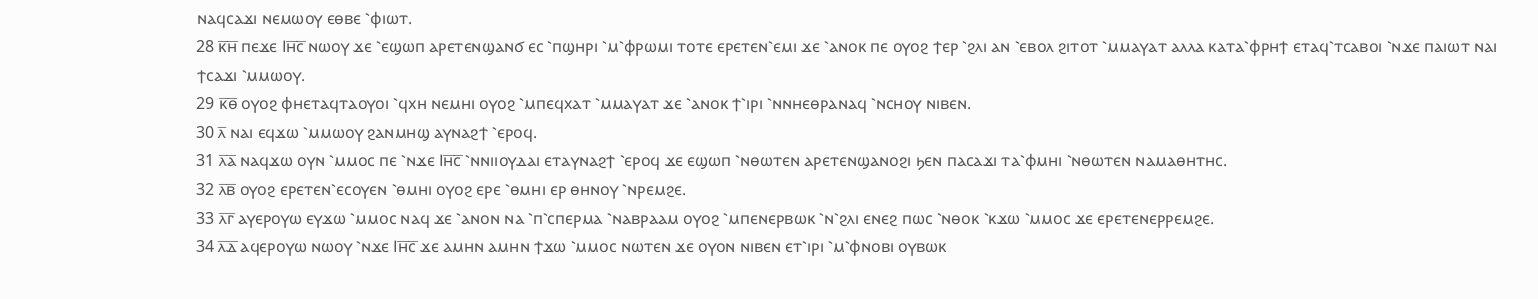ⲛⲁϥⲥⲁϫⲓ ⲛⲉⲙⲱⲟⲩ ⲉⲑⲃⲉ ⳿ⲫⲓⲱⲧ.
28 ⲕ̅ⲏ̅ ⲡⲉϫⲉ Ⲓⲏ̅ⲥ̅ ⲛⲱⲟⲩ ϫⲉ ⳿ⲉϣⲱⲡ ⲁⲣⲉⲧⲉⲛϣⲁⲛϭ ⲉⲥ ⳿ⲡϣⲏⲣⲓ ⳿ⲙ⳿ⲫⲣⲱⲙⲓ ⲧⲟⲧⲉ ⲉⲣⲉⲧⲉⲛ⳿ⲉⲙⲓ ϫⲉ ⳿ⲁⲛⲟⲕ ⲡⲉ ⲟⲩⲟϩ ϯⲉⲣ ⳿ϩⲗⲓ ⲁⲛ ⳿ⲉⲃⲟⲗ ϩⲓⲧⲟⲧ ⳿ⲙⲙⲁⲩⲁⲧ ⲁⲗⲗⲁ ⲕⲁⲧⲁ⳿ⲫⲣⲏϯ ⲉⲧⲁϥ⳿ⲧⲥⲁⲃⲟⲓ ⳿ⲛϫⲉ ⲡⲁⲓⲱⲧ ⲛⲁⲓ ϯⲥⲁϫⲓ ⳿ⲙⲙⲱⲟⲩ.
29 ⲕ̅ⲑ̅ ⲟⲩⲟϩ ⲫⲏⲉⲧⲁϥⲧⲁⲟⲩⲟⲓ ⳿ϥⲭⲏ ⲛⲉⲙⲏⲓ ⲟⲩⲟϩ ⳿ⲙⲡⲉϥⲭⲁⲧ ⳿ⲙⲙⲁⲩⲁⲧ ϫⲉ ⳿ⲁⲛⲟⲕ ϯ⳿ⲓⲣⲓ ⳿ⲛⲛⲏⲉⲑⲣⲁⲛⲁϥ ⳿ⲛⲥⲏⲟⲩ ⲛⲓⲃⲉⲛ.
30 ⲗ̅ ⲛⲁⲓ ⲉϥϫⲱ ⳿ⲙⲙⲱⲟⲩ ϩⲁⲛⲙⲏϣ ⲁⲩⲛⲁϩϯ ⳿ⲉⲣⲟϥ.
31 ⲗ̅ⲁ̅ ⲛⲁϥϫⲱ ⲟⲩⲛ ⳿ⲙⲙⲟⲥ ⲡⲉ ⳿ⲛϫⲉ Ⲓⲏ̅ⲥ̅ ⳿ⲛⲛⲓⲓⲟⲩⲇⲁⲓ ⲉⲧⲁⲩⲛⲁϩϯ ⳿ⲉⲣⲟϥ ϫⲉ ⲉϣⲱⲡ ⳿ⲛⲑⲱⲧⲉⲛ ⲁⲣⲉⲧⲉⲛϣⲁⲛⲟϩⲓ ϧⲉⲛ ⲡⲁⲥⲁϫⲓ ⲧⲁ⳿ⲫⲙⲏⲓ ⳿ⲛⲑⲱⲧⲉⲛ ⲛⲁⲙⲁⲑⲏⲧⲏⲥ.
32 ⲗ̅ⲃ̅ ⲟⲩⲟϩ ⲉⲣⲉⲧⲉⲛ⳿ⲉⲥⲟⲩⲉⲛ ⳿ⲑⲙⲏⲓ ⲟⲩⲟϩ ⲉⲣⲉ ⳿ⲑⲙⲏⲓ ⲉⲣ ⲑⲏⲛⲟⲩ ⳿ⲛⲣⲉⲙϩⲉ.
33 ⲗ̅ⲅ̅ ⲁⲩⲉⲣⲟⲩⲱ ⲉⲩϫⲱ ⳿ⲙⲙⲟⲥ ⲛⲁϥ ϫⲉ ⳿ⲁⲛⲟⲛ ⲛⲁ ⳿ⲡ⳿ⲥⲡⲉⲣⲙⲁ ⳿ⲛⲁⲃⲣⲁⲁⲙ ⲟⲩⲟϩ ⳿ⲙⲡⲉⲛⲉⲣⲃⲱⲕ ⳿ⲛ⳿ϩⲗⲓ ⲉⲛⲉϩ ⲡⲱⲥ ⳿ⲛⲑⲟⲕ ⳿ⲕϫⲱ ⳿ⲙⲙⲟⲥ ϫⲉ ⲉⲣⲉⲧⲉⲛⲉⲣⲣⲉⲙϩⲉ.
34 ⲗ̅ⲇ̅ ⲁϥⲉⲣⲟⲩⲱ ⲛⲱⲟⲩ ⳿ⲛϫⲉ Ⲓⲏ̅ⲥ̅ ϫⲉ ⲁⲙⲏⲛ ⲁⲙⲏⲛ ϯϫⲱ ⳿ⲙⲙⲟⲥ ⲛⲱⲧⲉⲛ ϫⲉ ⲟⲩⲟⲛ ⲛⲓⲃⲉⲛ ⲉⲧ⳿ⲓⲣⲓ ⳿ⲙ⳿ⲫⲛⲟⲃⲓ ⲟⲩⲃⲱⲕ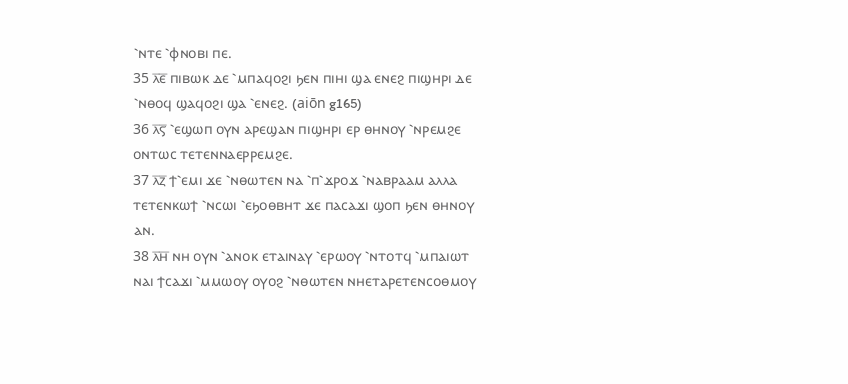⳿ⲛⲧⲉ ⳿ⲫⲛⲟⲃⲓ ⲡⲉ.
35 ⲗ̅ⲉ̅ ⲡⲓⲃⲱⲕ ⲇⲉ ⳿ⲙⲡⲁϥⲟϩⲓ ϧⲉⲛ ⲡⲓⲏⲓ ϣⲁ ⲉⲛⲉϩ ⲡⲓϣⲏⲣⲓ ⲇⲉ ⳿ⲛⲑⲟϥ ϣⲁϥⲟϩⲓ ϣⲁ ⳿ⲉⲛⲉϩ. (aiōn g165)
36 ⲗ̅ⲋ̅ ⳿ⲉϣⲱⲡ ⲟⲩⲛ ⲁⲣⲉϣⲁⲛ ⲡⲓϣⲏⲣⲓ ⲉⲣ ⲑⲏⲛⲟⲩ ⳿ⲛⲣⲉⲙϩⲉ ⲟⲛⲧⲱⲥ ⲧⲉⲧⲉⲛⲛⲁⲉⲣⲣⲉⲙϩⲉ.
37 ⲗ̅ⲍ̅ ϯ⳿ⲉⲙⲓ ϫⲉ ⳿ⲛⲑⲱⲧⲉⲛ ⲛⲁ ⳿ⲡ⳿ϫⲣⲟϫ ⳿ⲛⲁⲃⲣⲁⲁⲙ ⲁⲗⲗⲁ ⲧⲉⲧⲉⲛⲕⲱϯ ⳿ⲛⲥⲱⲓ ⳿ⲉϧⲟⲑⲃⲏⲧ ϫⲉ ⲡⲁⲥⲁϫⲓ ϣⲟⲡ ϧⲉⲛ ⲑⲏⲛⲟⲩ ⲁⲛ.
38 ⲗ̅ⲏ̅ ⲛⲏ ⲟⲩⲛ ⳿ⲁⲛⲟⲕ ⲉⲧⲁⲓⲛⲁⲩ ⳿ⲉⲣⲱⲟⲩ ⳿ⲛⲧⲟⲧϥ ⳿ⲙⲡⲁⲓⲱⲧ ⲛⲁⲓ ϯⲥⲁϫⲓ ⳿ⲙⲙⲱⲟⲩ ⲟⲩⲟϩ ⳿ⲛⲑⲱⲧⲉⲛ ⲛⲏⲉⲧⲁⲣⲉⲧⲉⲛⲥⲟⲑⲙⲟⲩ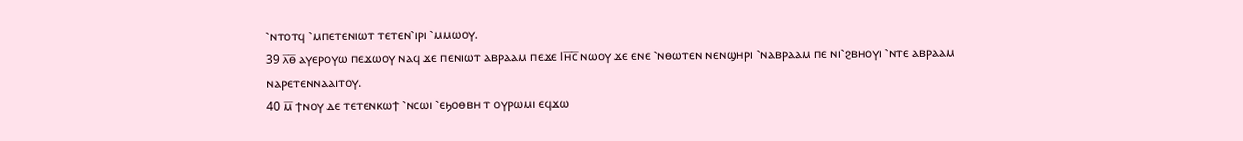⳿ⲛⲧⲟⲧϥ ⳿ⲙⲡⲉⲧⲉⲛⲓⲱⲧ ⲧⲉⲧⲉⲛ⳿ⲓⲣⲓ ⳿ⲙⲙⲱⲟⲩ.
39 ⲗ̅ⲑ̅ ⲁⲩⲉⲣⲟⲩⲱ ⲡⲉϫⲱⲟⲩ ⲛⲁϥ ϫⲉ ⲡⲉⲛⲓⲱⲧ ⲁⲃⲣⲁⲁⲙ ⲡⲉϫⲉ Ⲓⲏ̅ⲥ̅ ⲛⲱⲟⲩ ϫⲉ ⲉⲛⲉ ⳿ⲛⲑⲱⲧⲉⲛ ⲛⲉⲛϣⲏⲣⲓ ⳿ⲛⲁⲃⲣⲁⲁⲙ ⲡⲉ ⲛⲓ⳿ϩⲃⲏⲟⲩⲓ ⳿ⲛⲧⲉ ⲁⲃⲣⲁⲁⲙ ⲛⲁⲣⲉⲧⲉⲛⲛⲁⲁⲓⲧⲟⲩ.
40 ⲙ̅ ϯⲛⲟⲩ ⲇⲉ ⲧⲉⲧⲉⲛⲕⲱϯ ⳿ⲛⲥⲱⲓ ⳿ⲉϧⲟⲑⲃⲏ ⲧ ⲟⲩⲣⲱⲙⲓ ⲉϥϫⲱ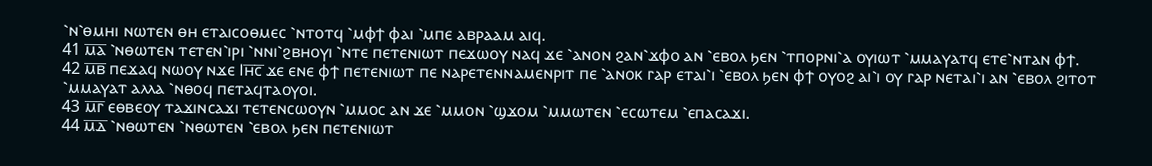⳿ⲛ⳿ⲑⲙⲏⲓ ⲛⲱⲧⲉⲛ ⲑⲏ ⲉⲧⲁⲓⲥⲟⲑⲙⲉⲥ ⳿ⲛⲧⲟⲧϥ ⳿ⲙⲫϯ ⲫⲁⲓ ⳿ⲙⲡⲉ ⲁⲃⲣⲁⲁⲙ ⲁⲓϥ.
41 ⲙ̅ⲁ̅ ⳿ⲛⲑⲱⲧⲉⲛ ⲧⲉⲧⲉⲛ⳿ⲓⲣⲓ ⳿ⲛⲛⲓ⳿ϩⲃⲏⲟⲩⲓ ⳿ⲛⲧⲉ ⲡⲉⲧⲉⲛⲓⲱⲧ ⲡⲉϫⲱⲟⲩ ⲛⲁϥ ϫⲉ ⳿ⲁⲛⲟⲛ ϩⲁⲛ⳿ϫⲫⲟ ⲁⲛ ⳿ⲉⲃⲟⲗ ϧⲉⲛ ⳿ⲧⲡⲟⲣⲛⲓ⳿ⲁ ⲟⲩⲓⲱⲧ ⳿ⲙⲙⲁⲩⲁⲧϥ ⲉⲧⲉ⳿ⲛⲧⲁⲛ ⲫϯ.
42 ⲙ̅ⲃ̅ ⲡⲉϫⲁϥ ⲛⲱⲟⲩ ⲛϫⲉ Ⲓⲏ̅ⲥ̅ ϫⲉ ⲉⲛⲉ ⲫϯ ⲡⲉⲧⲉⲛⲓⲱⲧ ⲡⲉ ⲛⲁⲣⲉⲧⲉⲛⲛⲁⲙⲉⲛⲣⲓⲧ ⲡⲉ ⳿ⲁⲛⲟⲕ ⲅⲁⲣ ⲉⲧⲁⲓ⳿ⲓ ⳿ⲉⲃⲟⲗ ϧⲉⲛ ⲫϯ ⲟⲩⲟϩ ⲁⲓ⳿ⲓ ⲟⲩ ⲅⲁⲣ ⲛⲉⲧⲁⲓ⳿ⲓ ⲁⲛ ⳿ⲉⲃⲟⲗ ϩⲓⲧⲟⲧ ⳿ⲙⲙⲁⲩⲁⲧ ⲁⲗⲗⲁ ⳿ⲛⲑⲟϥ ⲡⲉⲧⲁϥⲧⲁⲟⲩⲟⲓ.
43 ⲙ̅ⲅ̅ ⲉⲑⲃⲉⲟⲩ ⲧⲁϫⲓⲛⲥⲁϫⲓ ⲧⲉⲧⲉⲛⲥⲱⲟⲩⲛ ⳿ⲙⲙⲟⲥ ⲁⲛ ϫⲉ ⳿ⲙⲙⲟⲛ ⳿ϣϫⲟⲙ ⳿ⲙⲙⲱⲧⲉⲛ ⳿ⲉⲥⲱⲧⲉⲙ ⳿ⲉⲡⲁⲥⲁϫⲓ.
44 ⲙ̅ⲇ̅ ⳿ⲛⲑⲱⲧⲉⲛ ⳿ⲛⲑⲱⲧⲉⲛ ⳿ⲉⲃⲟⲗ ϧⲉⲛ ⲡⲉⲧⲉⲛⲓⲱⲧ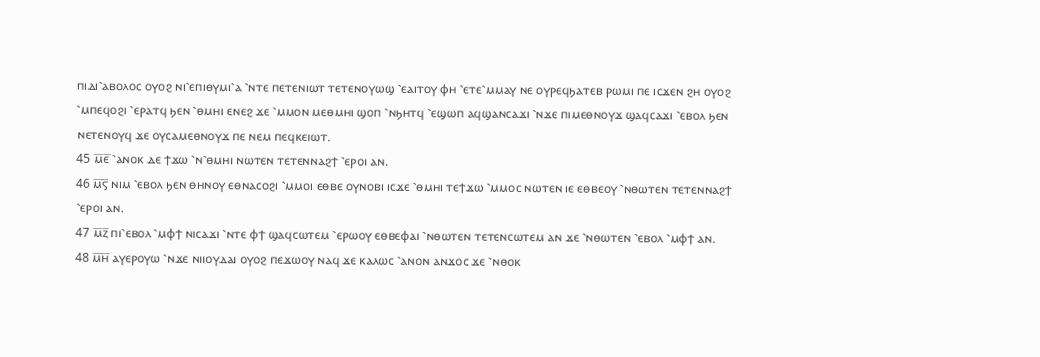ⲡⲓⲇⲓ⳿ⲁⲃⲟⲗⲟⲥ ⲟⲩⲟϩ ⲛⲓ⳿ⲉⲡⲓⲑⲩⲙⲓ⳿ⲁ ⳿ⲛⲧⲉ ⲡⲉⲧⲉⲛⲓⲱⲧ ⲧⲉⲧⲉⲛⲟⲩⲱϣ ⳿ⲉⲁⲓⲧⲟⲩ ⲫⲏ ⳿ⲉⲧⲉ⳿ⲙⲙⲁⲩ ⲛⲉ ⲟⲩⲣⲉϥϧⲁⲧⲉⲃ ⲣⲱⲙⲓ ⲡⲉ ⲓⲥϫⲉⲛ ϩⲏ ⲟⲩⲟϩ ⳿ⲙⲡⲉϥⲟϩⲓ ⳿ⲉⲣⲁⲧϥ ϧⲉⲛ ⳿ⲑⲙⲏⲓ ⲉⲛⲉϩ ϫⲉ ⳿ⲙⲙⲟⲛ ⲙⲉⲑⲙⲏⲓ ϣⲟⲡ ⳿ⲛϧⲏⲧϥ ⳿ⲉϣⲱⲡ ⲁϥϣⲁⲛⲥⲁϫⲓ ⳿ⲛϫⲉ ⲡⲓⲙⲉⲑⲛⲟⲩϫ ϣⲁϥⲥⲁϫⲓ ⳿ⲉⲃⲟⲗ ϧⲉⲛ ⲛⲉⲧⲉⲛⲟⲩϥ ϫⲉ ⲟⲩⲥⲁⲙⲉⲑⲛⲟⲩϫ ⲡⲉ ⲛⲉⲙ ⲡⲉϥⲕⲉⲓⲱⲧ.
45 ⲙ̅ⲉ̅ ⳿ⲁⲛⲟⲕ ⲇⲉ ϯϫⲱ ⳿ⲛ⳿ⲑⲙⲏⲓ ⲛⲱⲧⲉⲛ ⲧⲉⲧⲉⲛⲛⲁϩϯ ⳿ⲉⲣⲟⲓ ⲁⲛ.
46 ⲙ̅ⲋ̅ ⲛⲓⲙ ⳿ⲉⲃⲟⲗ ϧⲉⲛ ⲑⲏⲛⲟⲩ ⲉⲑⲛⲁⲥⲟϩⲓ ⳿ⲙⲙⲟⲓ ⲉⲑⲃⲉ ⲟⲩⲛⲟⲃⲓ ⲓⲥϫⲉ ⳿ⲑⲙⲏⲓ ⲧⲉϯϫⲱ ⳿ⲙⲙⲟⲥ ⲛⲱⲧⲉⲛ ⲓⲉ ⲉⲑⲃⲉⲟⲩ ⳿ⲛⲑⲱⲧⲉⲛ ⲧⲉⲧⲉⲛⲛⲁϩϯ ⳿ⲉⲣⲟⲓ ⲁⲛ.
47 ⲙ̅ⲍ̅ ⲡⲓ⳿ⲉⲃⲟⲗ ⳿ⲙⲫϯ ⲛⲓⲥⲁϫⲓ ⳿ⲛⲧⲉ ⲫϯ ϣⲁϥⲥⲱⲧⲉⲙ ⳿ⲉⲣⲱⲟⲩ ⲉⲑⲃⲉⲫⲁⲓ ⳿ⲛⲑⲱⲧⲉⲛ ⲧⲉⲧⲉⲛⲥⲱⲧⲉⲙ ⲁⲛ ϫⲉ ⳿ⲛⲑⲱⲧⲉⲛ ⳿ⲉⲃⲟⲗ ⳿ⲙⲫϯ ⲁⲛ.
48 ⲙ̅ⲏ̅ ⲁⲩⲉⲣⲟⲩⲱ ⳿ⲛϫⲉ ⲛⲓⲓⲟⲩⲇⲁⲓ ⲟⲩⲟϩ ⲡⲉϫⲱⲟⲩ ⲛⲁϥ ϫⲉ ⲕⲁⲗⲱⲥ ⳿ⲁⲛⲟⲛ ⲁⲛϫⲟⲥ ϫⲉ ⳿ⲛⲑⲟⲕ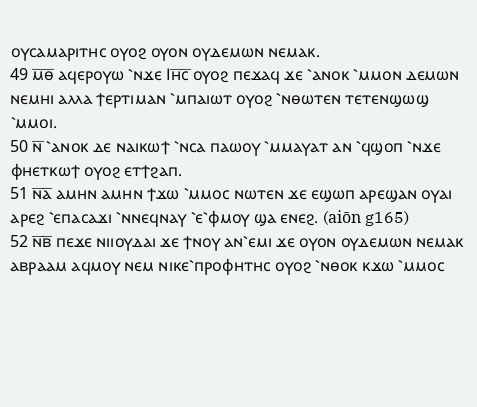ⲟⲩⲥⲁⲙⲁⲣⲓⲧⲏⲥ ⲟⲩⲟϩ ⲟⲩⲟⲛ ⲟⲩⲇⲉⲙⲱⲛ ⲛⲉⲙⲁⲕ.
49 ⲙ̅ⲑ̅ ⲁϥⲉⲣⲟⲩⲱ ⳿ⲛϫⲉ Ⲓⲏ̅ⲥ̅ ⲟⲩⲟϩ ⲡⲉϫⲁϥ ϫⲉ ⳿ⲁⲛⲟⲕ ⳿ⲙⲙⲟⲛ ⲇⲉⲙⲱⲛ ⲛⲉⲙⲏⲓ ⲁⲗⲗⲁ ϯⲉⲣⲧⲓⲙⲁⲛ ⳿ⲙⲡⲁⲓⲱⲧ ⲟⲩⲟϩ ⳿ⲛⲑⲱⲧⲉⲛ ⲧⲉⲧⲉⲛϣⲱϣ ⳿ⲙⲙⲟⲓ.
50 ⲛ̅ ⳿ⲁⲛⲟⲕ ⲇⲉ ⲛⲁⲓⲕⲱϯ ⳿ⲛⲥⲁ ⲡⲁⲱⲟⲩ ⳿ⲙⲙⲁⲩⲁⲧ ⲁⲛ ⳿ϥϣⲟⲡ ⳿ⲛϫⲉ ⲫⲏⲉⲧⲕⲱϯ ⲟⲩⲟϩ ⲉⲧϯϩⲁⲡ.
51 ⲛ̅ⲁ̅ ⲁⲙⲏⲛ ⲁⲙⲏⲛ ϯϫⲱ ⳿ⲙⲙⲟⲥ ⲛⲱⲧⲉⲛ ϫⲉ ⲉϣⲱⲡ ⲁⲣⲉϣⲁⲛ ⲟⲩⲁⲓ ⲁⲣⲉϩ ⳿ⲉⲡⲁⲥⲁϫⲓ ⳿ⲛⲛⲉϥⲛⲁⲩ ⳿ⲉ⳿ⲫⲙⲟⲩ ϣⲁ ⲉⲛⲉϩ. (aiōn g165)
52 ⲛ̅ⲃ̅ ⲡⲉϫⲉ ⲛⲓⲓⲟⲩⲇⲁⲓ ϫⲉ ϯⲛⲟⲩ ⲁⲛ⳿ⲉⲙⲓ ϫⲉ ⲟⲩⲟⲛ ⲟⲩⲇⲉⲙⲱⲛ ⲛⲉⲙⲁⲕ ⲁⲃⲣⲁⲁⲙ ⲁϥⲙⲟⲩ ⲛⲉⲙ ⲛⲓⲕⲉ⳿ⲡⲣⲟⲫⲏⲧⲏⲥ ⲟⲩⲟϩ ⳿ⲛⲑⲟⲕ ⲕϫⲱ ⳿ⲙⲙⲟⲥ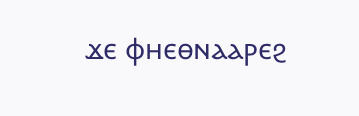ϫⲉ ⲫⲏⲉⲑⲛⲁⲁⲣⲉϩ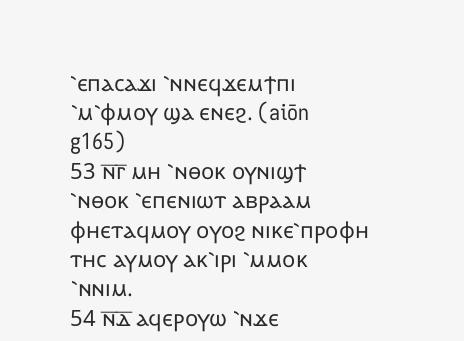⳿ⲉⲡⲁⲥⲁϫⲓ ⳿ⲛⲛⲉϥϫⲉⲙϯⲡⲓ ⳿ⲙ⳿ⲫⲙⲟⲩ ϣⲁ ⲉⲛⲉϩ. (aiōn g165)
53 ⲛ̅ⲅ̅ ⲙⲏ ⳿ⲛⲑⲟⲕ ⲟⲩⲛⲓϣϯ ⳿ⲛⲑⲟⲕ ⳿ⲉⲡⲉⲛⲓⲱⲧ ⲁⲃⲣⲁⲁⲙ ⲫⲏⲉⲧⲁϥⲙⲟⲩ ⲟⲩⲟϩ ⲛⲓⲕⲉ⳿ⲡⲣⲟⲫⲏ ⲧⲏⲥ ⲁⲩⲙⲟⲩ ⲁⲕ⳿ⲓⲣⲓ ⳿ⲙⲙⲟⲕ ⳿ⲛⲛⲓⲙ.
54 ⲛ̅ⲇ̅ ⲁϥⲉⲣⲟⲩⲱ ⳿ⲛϫⲉ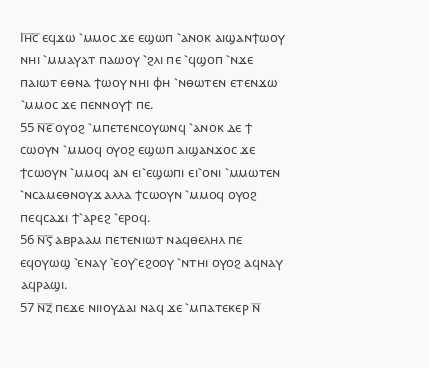Ⲓⲏ̅ⲥ̅ ⲉϥϫⲱ ⳿ⲙⲙⲟⲥ ϫⲉ ⲉϣⲱⲡ ⳿ⲁⲛⲟⲕ ⲁⲓϣⲁⲛϯⲱⲟⲩ ⲛⲏⲓ ⳿ⲙⲙⲁⲩⲁⲧ ⲡⲁⲱⲟⲩ ⳿ϩⲗⲓ ⲡⲉ ⳿ϥϣⲟⲡ ⳿ⲛϫⲉ ⲡⲁⲓⲱⲧ ⲉⲑⲛⲁ ϯⲱⲟⲩ ⲛⲏⲓ ⲫⲏ ⳿ⲛⲑⲱⲧⲉⲛ ⲉⲧⲉⲛϫⲱ ⳿ⲙⲙⲟⲥ ϫⲉ ⲡⲉⲛⲛⲟⲩϯ ⲡⲉ.
55 ⲛ̅ⲉ̅ ⲟⲩⲟϩ ⳿ⲙⲡⲉⲧⲉⲛⲥⲟⲩⲱⲛϥ ⳿ⲁⲛⲟⲕ ⲇⲉ ϯ ⲥⲱⲟⲩⲛ ⳿ⲙⲙⲟϥ ⲟⲩⲟϩ ⲉϣⲱⲡ ⲁⲓϣⲁⲛϫⲟⲥ ϫⲉ ϯⲥⲱⲟⲩⲛ ⳿ⲙⲙⲟϥ ⲁⲛ ⲉⲓ⳿ⲉϣⲱⲡⲓ ⲉⲓ⳿ⲟⲛⲓ ⳿ⲙⲙⲱⲧⲉⲛ ⳿ⲛⲥⲁⲙⲉⲑⲛⲟⲩϫ ⲁⲗⲗⲁ ϯⲥⲱⲟⲩⲛ ⳿ⲙⲙⲟϥ ⲟⲩⲟϩ ⲡⲉϥⲥⲁϫⲓ ϯ⳿ⲁⲣⲉϩ ⳿ⲉⲣⲟϥ.
56 ⲛ̅ⲋ̅ ⲁⲃⲣⲁⲁⲙ ⲡⲉⲧⲉⲛⲓⲱⲧ ⲛⲁϥⲑⲉⲗⲏⲗ ⲡⲉ ⲉϥⲟⲩⲱϣ ⳿ⲉⲛⲁⲩ ⳿ⲉⲟⲩ⳿ⲉϩⲟⲟⲩ ⳿ⲛⲧⲏⲓ ⲟⲩⲟϩ ⲁϥⲛⲁⲩ ⲁϥⲣⲁϣⲓ.
57 ⲛ̅ⲍ̅ ⲡⲉϫⲉ ⲛⲓⲓⲟⲩⲇⲁⲓ ⲛⲁϥ ϫⲉ ⳿ⲙⲡⲁⲧⲉⲕⲉⲣ ⲛ̅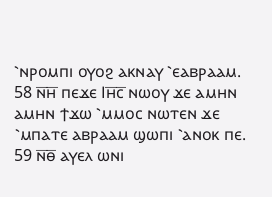⳿ⲛⲣⲟⲙⲡⲓ ⲟⲩⲟϩ ⲁⲕⲛⲁⲩ ⳿ⲉⲁⲃⲣⲁⲁⲙ.
58 ⲛ̅ⲏ̅ ⲡⲉϫⲉ Ⲓⲏ̅ⲥ̅ ⲛⲱⲟⲩ ϫⲉ ⲁⲙⲏⲛ ⲁⲙⲏⲛ ϯϫⲱ ⳿ⲙⲙⲟⲥ ⲛⲱⲧⲉⲛ ϫⲉ ⳿ⲙⲡⲁⲧⲉ ⲁⲃⲣⲁⲁⲙ ϣⲱⲡⲓ ⳿ⲁⲛⲟⲕ ⲡⲉ.
59 ⲛ̅ⲑ̅ ⲁⲩⲉⲗ ⲱⲛⲓ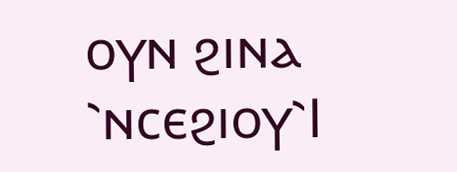ⲟⲩⲛ ϩⲓⲛⲁ ⳿ⲛⲥⲉϩⲓⲟⲩ⳿Ⲓ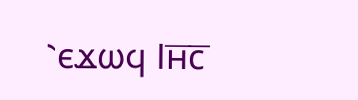⳿ⲉϫⲱϥ Ⲓⲏ̅ⲥ̅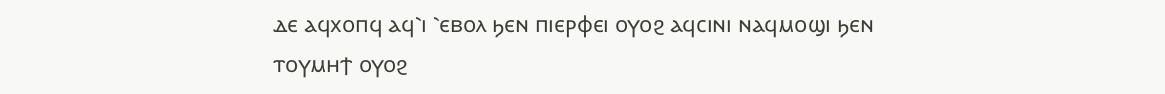ⲇⲉ ⲁϥⲭⲟⲡϥ ⲁϥ⳿ⲓ ⳿ⲉⲃⲟⲗ ϧⲉⲛ ⲡⲓⲉⲣⲫⲉⲓ ⲟⲩⲟϩ ⲁϥⲥⲓⲛⲓ ⲛⲁϥⲙⲟϣⲓ ϧⲉⲛ ⲧⲟⲩⲙⲏϯ ⲟⲩⲟϩ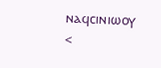ⲛⲁϥⲥⲓⲛⲓⲱⲟⲩ
<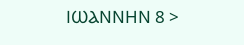ⲒⲰⲀⲚⲚⲎⲚ 8 >